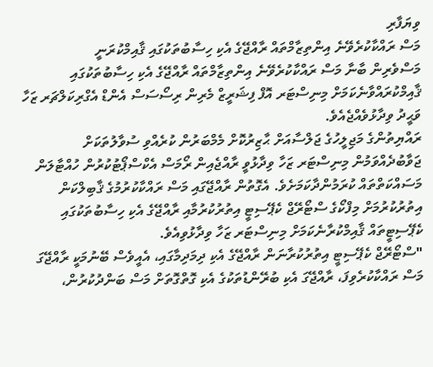ވިޔަފާރި
މަސް ރައްކާކުރެވޭނެ އިންތިޒާމްތައް ރާއްޖޭގެ އެކި ހިސާބުތަކުގައި ޤާއިމްކުރަނީ
މަސްވެރިން ބާނާ މަސް ރައްކާކުރެވޭނެ އިންތިޒާމްތައް ރާއްޖޭގެ އެކި ހިސާބުތަކުގައި ޤާއިމްކުރައްވާނެކަމަށް މިނިސްޓަރ އޮފް ފިޝަރީޒް މެރިން ރިސޯސަސް އެންޑް އެގްރިކަލްޗަރ ޒަހާ ވަޙީދު ވިދާޅުވެއްޖެއެވެ.
ރައްޔިތުންގެ މަޖިލީހުގެ ޖަލްސާއަށް ޙާޒިރުކޮށް މެމްބަރުން ކުރެއްވި ސުވާލުތަކަށް ޖަވާބުދެއްވަމުން މިނިސްޓަރ ޒަހާ ވިދާޅުވީ ރާއްޖެއިން ރޯމަސް އެކްސްޕޯޓުކުރުން ހުއްޓާލަން މަސައްކަތްތައް ކުރަމުންދާކަމަށެވެ. އެގޮތުން ރާއްޖޭގައި މަސް ރައްކާކުރުމުގެ ޤާބިލްކަން އިތުރުކުރުމަށް މިފްކޯގެ ސްޓޯރޭޖް ކެޕޭސިޓީ އިތުރުކުރުމާއި ރާއްޖޭގެ އެކި ހިސާބުތަކުގައި ކެޕޭސިޓީތައް ޤާއިމްކުރާނެކަމަށް މިނިސްޓަރ ޒަހާ ވިދާޅުވިއެވެ.
"ސްޓޯރޭޖް ކެޕޭސިޓީ އިތުރުކުރާނަން ރާއްޖޭގެ އެކި ދިމަދިމާގައި، އެއީވެސް ބޭނުމަކީ ރާއްޖޭގަ މަސް ރައްކާކުރެވިފަ، ރާއްޖޭގަ އެކި ބުރޭންޑުތަކުގެ އެކި ގޮތްގޮތަށް މަސް ބަންދުކުރުން،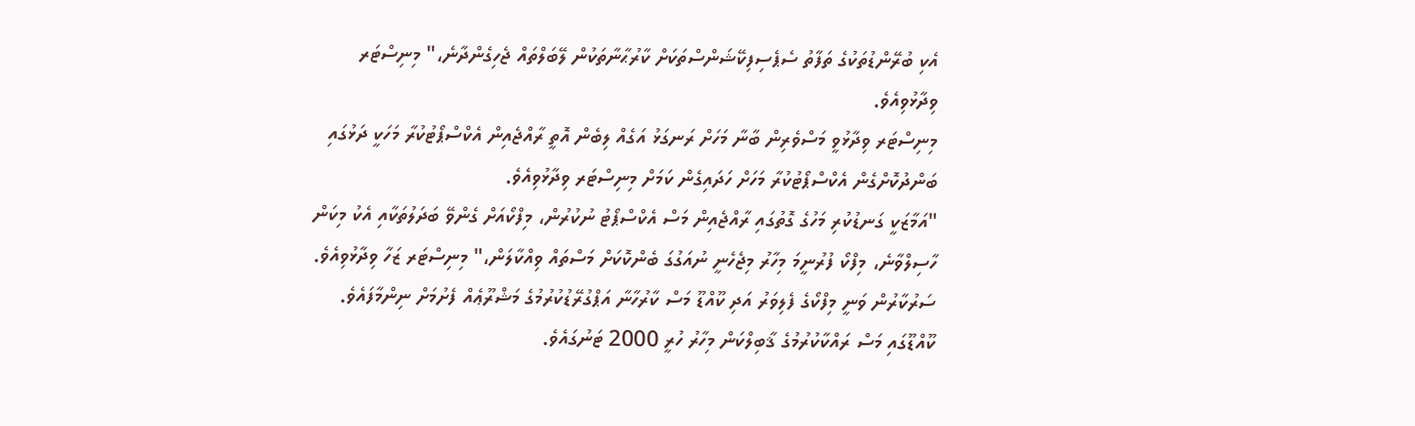އެކި ބުރޭންޑުތަކުގެ ތަފާތު ސެޕެސިފިކޭޝަންސްތަކަށް ކާރުޙާނާތަކުން ލޭބަލްތައް ޖެހިގެންދާނެ،" މިނިސްޓަރ ވިދާޅުވިއެވެ.
މިނިސްޓަރ ވިދާޅުވީ މަސްވެރިން ބާނާ މަހަށް ރަނގަޅު އަގެއް ލިބެން އޮތީ ރާއްޖެއިން އެކްސްޕޯޓުކުރާ މަހަކީ ދަޅުގައި ބަންދުކޮށްގެން އެކްސްޕޯޓުކުރާ މަހަށް ހަދައިގެން ކަމަށް މިނިސްޓަރ ވިދާޅުވިއެވެ.
"އަމާޒަކީ ގަނޑުކުރި މަހުގެ ގޮތުގައި ރާއްޖެއިން މަސް އެކްސްޕޯޓު ނުކުރުން، މިފްކޯއަށް ގެންވޭ ބަދަލުތަކާއި އެކު މިކަން ހާސިލްވާނެ، މިފްކޯ ފުރުނީމަ މިހާރު މިޖެހެނީ ނުއަގުގަ ބެންކޮކަށް މަސްތައް ވިއްކާލަން،" މިނިސްޓަރ ޒަހާ ވިދާޅުވިއެވެ.
ސަރުކާރުން ވަނީ މިފްކޯގެ ފެލިވަރު އަދި ކޫއްޑޫ މަސް ކާރުހާނާ އަޕްގުރޭޑުކުރުމުގެ މަޝްރޫޢެއް ފެށުމަށް ނިންމާފައެވެ. ކޫއްޑޫގައި މަސް ރައްކާކުރުމުގެ ޤާބިލްކަން މިހާރު ހުރީ 2000 ޓަނުގައެވެ.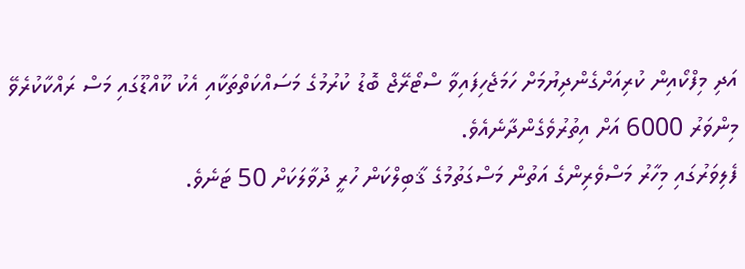އަދި މިފްކޯއިން ކުރިއަށްގެންދިޔުމަށް ހަމަޖެހިފައިވާ ސްޓޯރޭޖް ބޮޑު ކުރުމުގެ މަސައްކަތްތަކާއި އެކު ކޫއްޑޫގައި މަސް ރައްކާކުރެވޭ މިންވަރު 6000 އަށް އިތުރުވެގެންދާނެއެވެ.
ފެލިވަރުގައި މިހާރު މަސްވެރިންގެ އަތުން މަސްގަތުމުގެ ޤާބިލްކަން ހުރީ ދުވާލަކަށް 50 ޓަނެވެ.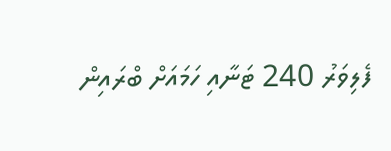ފެލިވަރު 240 ޓަނާއި ހަމައަށް ބްރައިން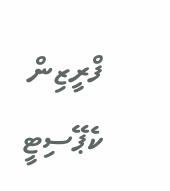ފްރީޒިން ކެޕޭސިޓީ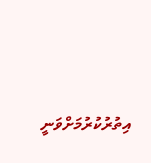އިތުރުކުރުމަށްވަނީ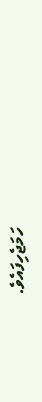ހަމަޖެހިފައެވެ.